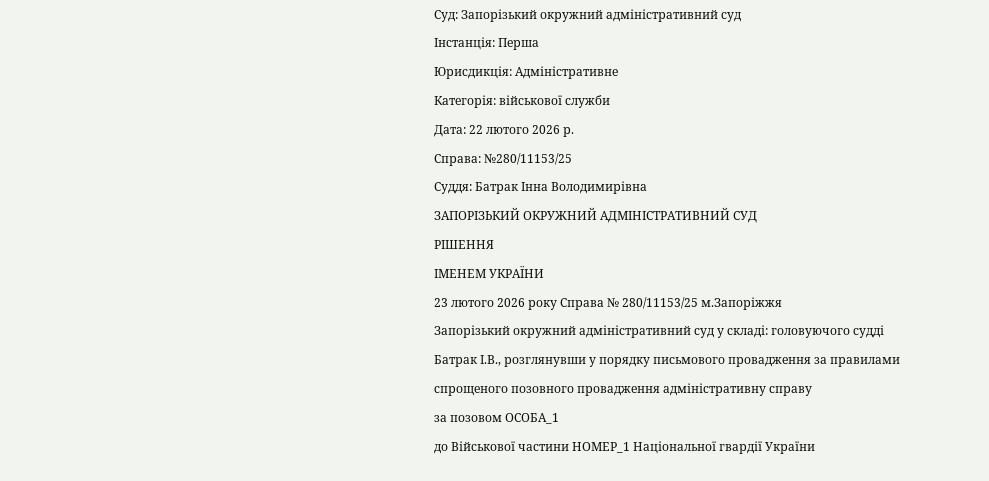Суд: Запорізький окружний адміністративний суд
Інстанція: Перша
Юрисдикція: Адміністративне
Категорія: військової служби
Дата: 22 лютого 2026 р.
Справа: №280/11153/25
Суддя: Батрак Інна Володимирівна
ЗАПОРІЗЬКИЙ ОКРУЖНИЙ АДМІНІСТРАТИВНИЙ СУД
РІШЕННЯ
ІМЕНЕМ УКРАЇНИ
23 лютого 2026 року Справа № 280/11153/25 м.Запоріжжя
Запорізький окружний адміністративний суд у складі: головуючого судді Батрак І.В., розглянувши у порядку письмового провадження за правилами спрощеного позовного провадження адміністративну справу
за позовом ОСОБА_1
до Військової частини НОМЕР_1 Національної гвардії України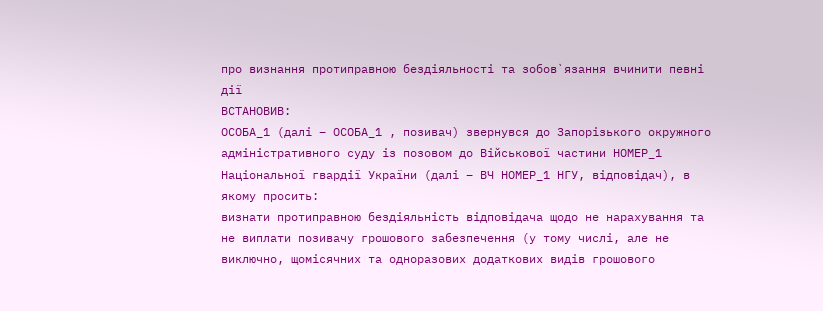про визнання протиправною бездіяльності та зобов`язання вчинити певні дії
ВСТАНОВИВ:
ОСОБА_1 (далі – ОСОБА_1 , позивач) звернувся до Запорізького окружного адміністративного суду із позовом до Військової частини НОМЕР_1 Національної гвардії України (далі – ВЧ НОМЕР_1 НГУ, відповідач), в якому просить:
визнати протиправною бездіяльність відповідача щодо не нарахування та не виплати позивачу грошового забезпечення (у тому числі, але не виключно, щомісячних та одноразових додаткових видів грошового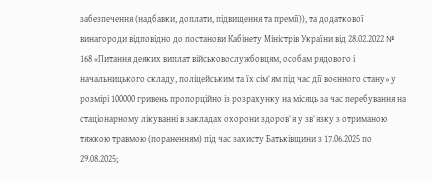забезпечення (надбавки, доплати, підвищення та премії)), та додаткової винагороди відповідно до постанови Кабінету Міністрів України від 28.02.2022 № 168 «Питання деяких виплат військовослужбовцям, особам рядового і начальницького складу, поліцейським та їх сім`ям під час дії воєнного стану» у розмірі 100000 гривень пропорційно із розрахунку на місяць за час перебування на стаціонарному лікуванні в закладах охорони здоров`я у зв`язку з отриманою тяжкою травмою (пораненням) під час захисту Батьківщини з 17.06.2025 по 29.08.2025;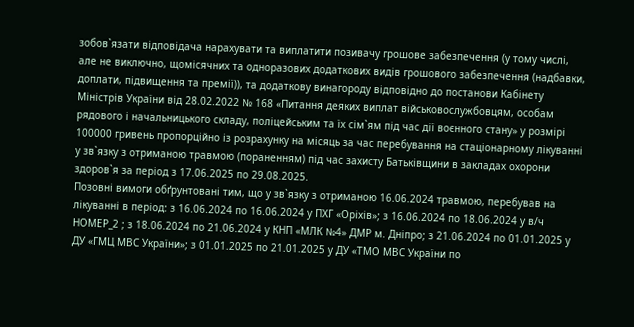зобов`язати відповідача нарахувати та виплатити позивачу грошове забезпечення (у тому числі, але не виключно, щомісячних та одноразових додаткових видів грошового забезпечення (надбавки, доплати, підвищення та премії)), та додаткову винагороду відповідно до постанови Кабінету Міністрів України від 28.02.2022 № 168 «Питання деяких виплат військовослужбовцям, особам рядового і начальницького складу, поліцейським та їх сім`ям під час дії воєнного стану» у розмірі 100000 гривень пропорційно із розрахунку на місяць за час перебування на стаціонарному лікуванні у зв`язку з отриманою травмою (пораненням) під час захисту Батьківщини в закладах охорони здоров`я за період з 17.06.2025 по 29.08.2025.
Позовні вимоги обґрунтовані тим, що у зв`язку з отриманою 16.06.2024 травмою, перебував на лікуванні в період: з 16.06.2024 по 16.06.2024 у ПХГ «Оріхів»; з 16.06.2024 по 18.06.2024 у в/ч НОМЕР_2 ; з 18.06.2024 по 21.06.2024 у КНП «МЛК №4» ДМР м. Дніпро; з 21.06.2024 по 01.01.2025 у ДУ «ГМЦ МВС України»; з 01.01.2025 по 21.01.2025 у ДУ «ТМО МВС України по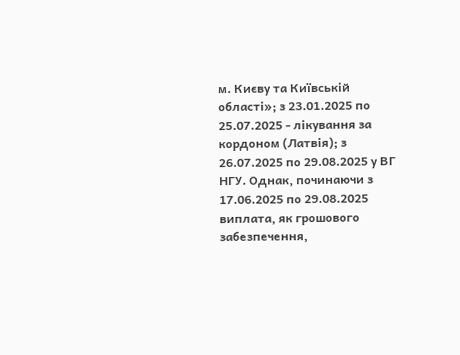м. Києву та Київській області»; з 23.01.2025 по 25.07.2025 - лікування за кордоном (Латвія); з 26.07.2025 по 29.08.2025 у ВГ НГУ. Однак, починаючи з 17.06.2025 по 29.08.2025 виплата, як грошового забезпечення,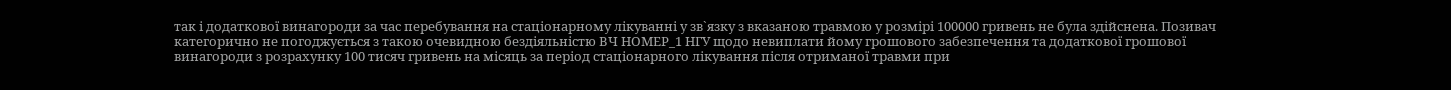так і додаткової винагороди за час перебування на стаціонарному лікуванні у зв`язку з вказаною травмою у розмірі 100000 гривень не була здійснена. Позивач категорично не погоджується з такою очевидною бездіяльністю ВЧ НОМЕР_1 НГУ щодо невиплати йому грошового забезпечення та додаткової грошової винагороди з розрахунку 100 тисяч гривень на місяць за період стаціонарного лікування після отриманої травми при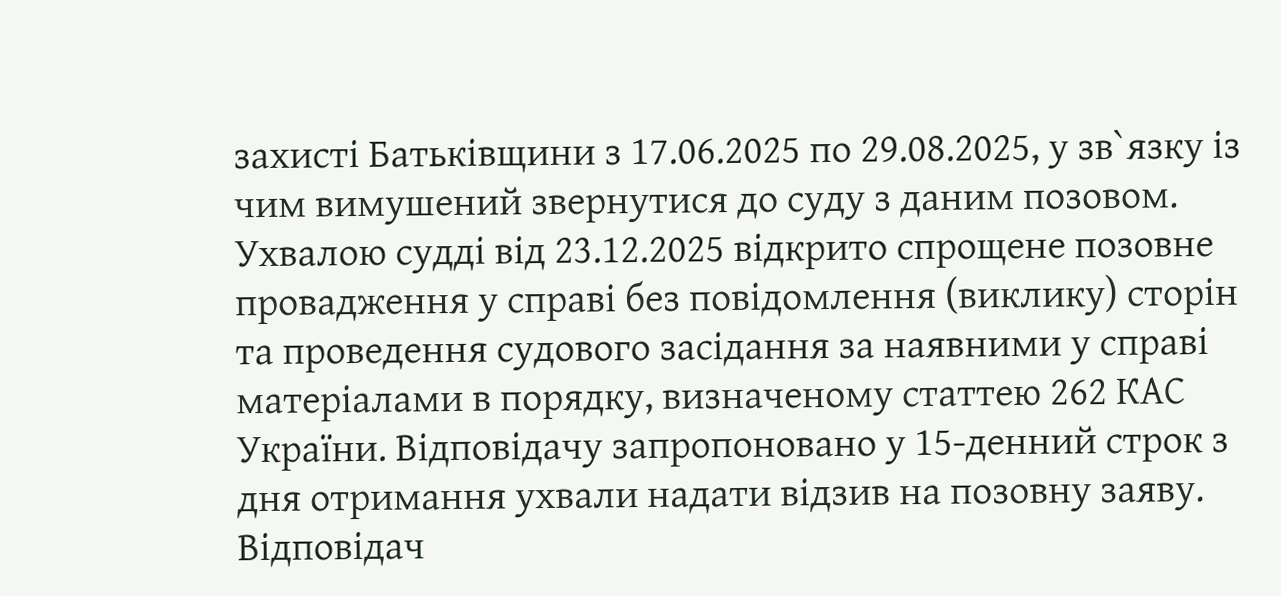захисті Батьківщини з 17.06.2025 по 29.08.2025, у зв`язку із чим вимушений звернутися до суду з даним позовом.
Ухвалою судді від 23.12.2025 відкрито спрощене позовне провадження у справі без повідомлення (виклику) сторін та проведення судового засідання за наявними у справі матеріалами в порядку, визначеному статтею 262 КАС України. Відповідачу запропоновано у 15-денний строк з дня отримання ухвали надати відзив на позовну заяву.
Відповідач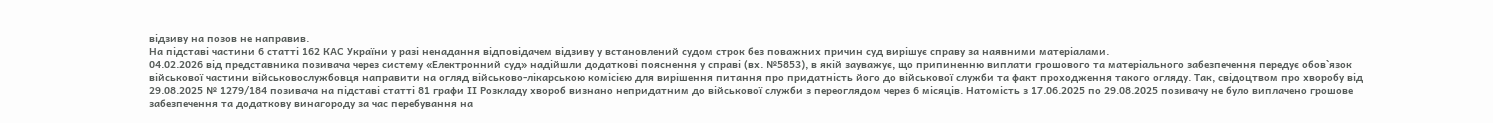відзиву на позов не направив.
На підставі частини 6 статті 162 КАС України у разі ненадання відповідачем відзиву у встановлений судом строк без поважних причин суд вирішує справу за наявними матеріалами.
04.02.2026 від представника позивача через систему «Електронний суд» надійшли додаткові пояснення у справі (вх. №5853), в якій зауважує, що припиненню виплати грошового та матеріального забезпечення передує обов`язок військової частини військовослужбовця направити на огляд військово-лікарською комісією для вирішення питання про придатність його до військової служби та факт проходження такого огляду. Так, свідоцтвом про хворобу від 29.08.2025 № 1279/184 позивача на підставі статті 81 графи ІІ Розкладу хвороб визнано непридатним до військової служби з переоглядом через 6 місяців. Натомість з 17.06.2025 по 29.08.2025 позивачу не було виплачено грошове забезпечення та додаткову винагороду за час перебування на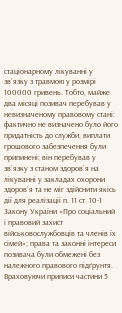стаціонарному лікуванні у зв`язку з травмою у розмірі 100000 гривень. Тобто, майже два місяці позивач перебував у невизначеному правовому стані: фактично не визначено було його придатність до служби; виплати грошового забезпечення були припинені; він перебував у зв`язку з станом здоров`я на лікуванні у закладах охорони здоров`я та не міг здійснити якісь дії для реалізації п. 11 ст. 10-1 Закону України «Про соціальний і правовий захист військовослужбовців та членів їх сімей»; права та законні інтереси позивача були обмежені без належного правового підґрунтя.
Враховуючи приписи частини 5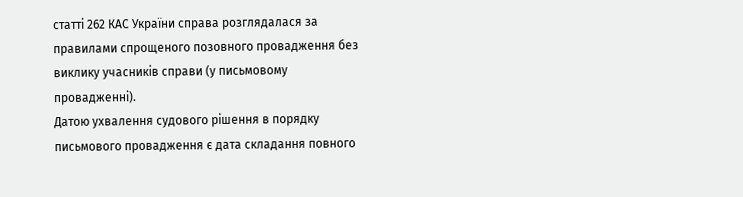статті 262 КАС України справа розглядалася за правилами спрощеного позовного провадження без виклику учасників справи (у письмовому провадженні).
Датою ухвалення судового рішення в порядку письмового провадження є дата складання повного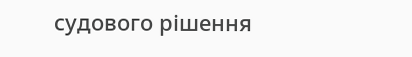судового рішення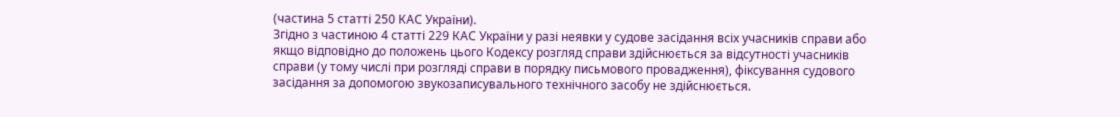(частина 5 статті 250 КАС України).
Згідно з частиною 4 статті 229 КАС України у разі неявки у судове засідання всіх учасників справи або якщо відповідно до положень цього Кодексу розгляд справи здійснюється за відсутності учасників справи (у тому числі при розгляді справи в порядку письмового провадження), фіксування судового засідання за допомогою звукозаписувального технічного засобу не здійснюється.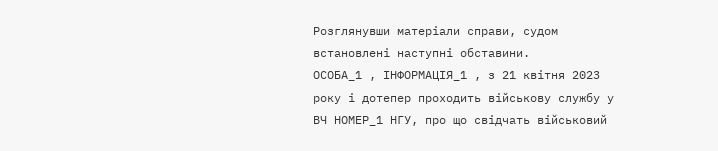Розглянувши матеріали справи, судом встановлені наступні обставини.
ОСОБА_1 , ІНФОРМАЦІЯ_1 , з 21 квітня 2023 року і дотепер проходить військову службу у ВЧ НОМЕР_1 НГУ, про що свідчать військовий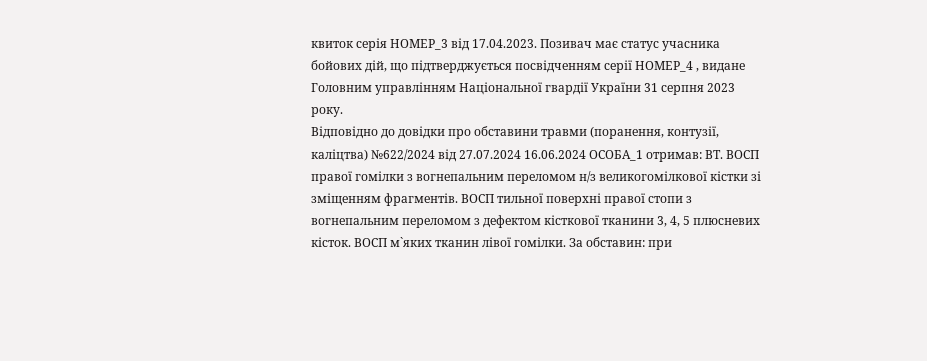квиток серія НОМЕР_3 від 17.04.2023. Позивач має статус учасника бойових дій, що підтверджується посвідченням серії НОМЕР_4 , видане Головним управлінням Національної гвардії України 31 серпня 2023 року.
Відповідно до довідки про обставини травми (поранення, контузії, каліцтва) №622/2024 від 27.07.2024 16.06.2024 ОСОБА_1 отримав: ВТ. ВОСП правої гомілки з вогнепальним переломом н/з великогомілкової кістки зі зміщенням фрагментів. ВОСП тильної поверхні правої стопи з вогнепальним переломом з дефектом кісткової тканини 3, 4, 5 плюсневих кісток. ВОСП м`яких тканин лівої гомілки. За обставин: при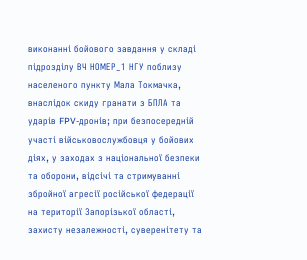виконанні бойового завдання у складі підрозділу ВЧ НОМЕР_1 НГУ поблизу населеного пункту Мала Токмачка, внаслідок скиду гранати з БПЛА та ударів FPV-дронів; при безпосередній участі військовослужбовця у бойових діях, у заходах з національної безпеки та оборони, відсічі та стримуванні збройної агресії російської федерації на території Запорізької області, захисту незалежності, суверенітету та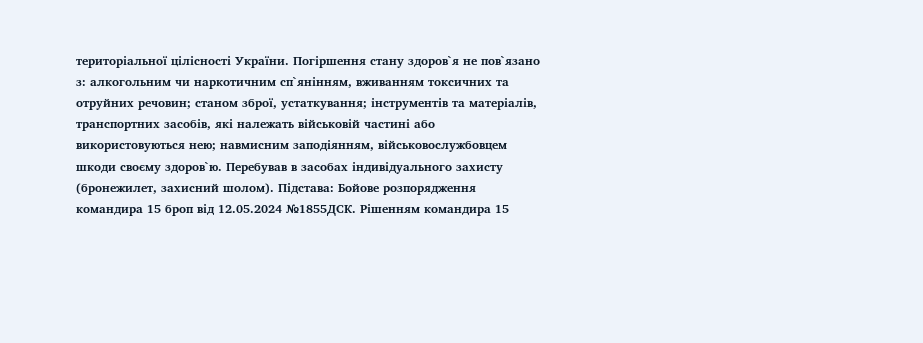територіальної цілісності України. Погіршення стану здоров`я не пов`язано з: алкогольним чи наркотичним сп`янінням, вживанням токсичних та отруйних речовин; станом зброї, устаткування; інструментів та матеріалів, транспортних засобів, які належать військовій частині або використовуються нею; навмисним заподіянням, військовослужбовцем шкоди своєму здоров`ю. Перебував в засобах індивідуального захисту (бронежилет, захисний шолом). Підстава: Бойове розпорядження командира 15 броп від 12.05.2024 №1855ДСК. Рішенням командира 15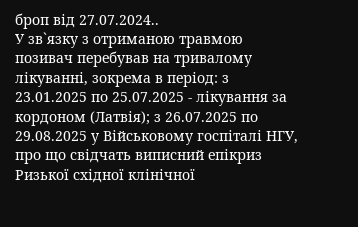броп від 27.07.2024..
У зв`язку з отриманою травмою позивач перебував на тривалому лікуванні, зокрема в період: з 23.01.2025 по 25.07.2025 - лікування за кордоном (Латвія); з 26.07.2025 по 29.08.2025 у Військовому госпіталі НГУ, про що свідчать виписний епікриз Ризької східної клінічної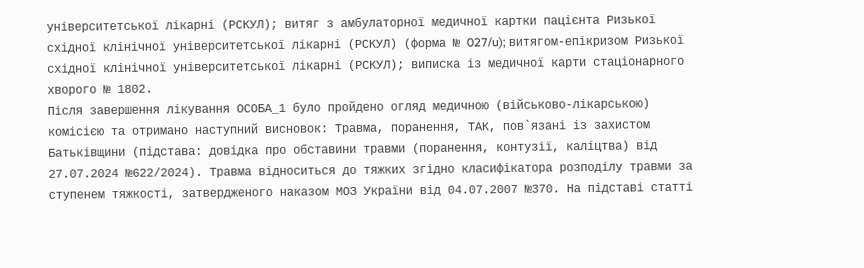університетської лікарні (РСКУЛ); витяг з амбулаторної медичної картки пацієнта Ризької східної клінічної університетської лікарні (РСКУЛ) (форма № 027/u); витягом-епікризом Ризької східної клінічної університетської лікарні (РСКУЛ); виписка із медичної карти стаціонарного хворого № 1802.
Після завершення лікування ОСОБА_1 було пройдено огляд медичною (військово-лікарською) комісією та отримано наступний висновок: Травма, поранення, ТАК, пов`язані із захистом Батьківщини (підстава: довідка про обставини травми (поранення, контузії, каліцтва) від 27.07.2024 №622/2024). Травма відноситься до тяжких згідно класифікатора розподілу травми за ступенем тяжкості, затвердженого наказом МОЗ України від 04.07.2007 №370. На підставі статті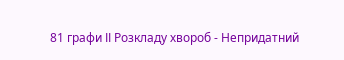81 графи ІІ Розкладу хвороб - Непридатний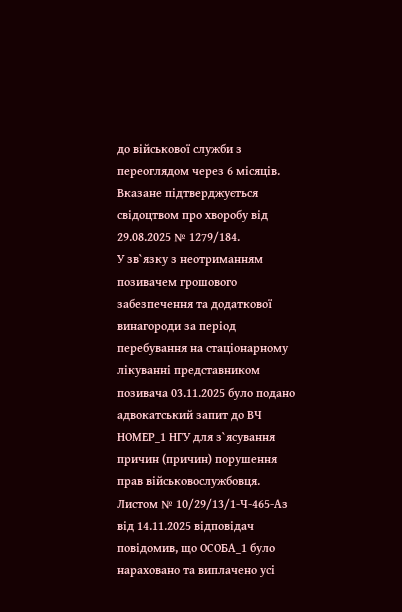до військової служби з переоглядом через 6 місяців. Вказане підтверджується свідоцтвом про хворобу від 29.08.2025 № 1279/184.
У зв`язку з неотриманням позивачем грошового забезпечення та додаткової винагороди за період перебування на стаціонарному лікуванні представником позивача 03.11.2025 було подано адвокатський запит до ВЧ НОМЕР_1 НГУ для з`ясування причин (причин) порушення прав військовослужбовця.
Листом № 10/29/13/1-Ч-465-Аз від 14.11.2025 відповідач повідомив, що ОСОБА_1 було нараховано та виплачено усі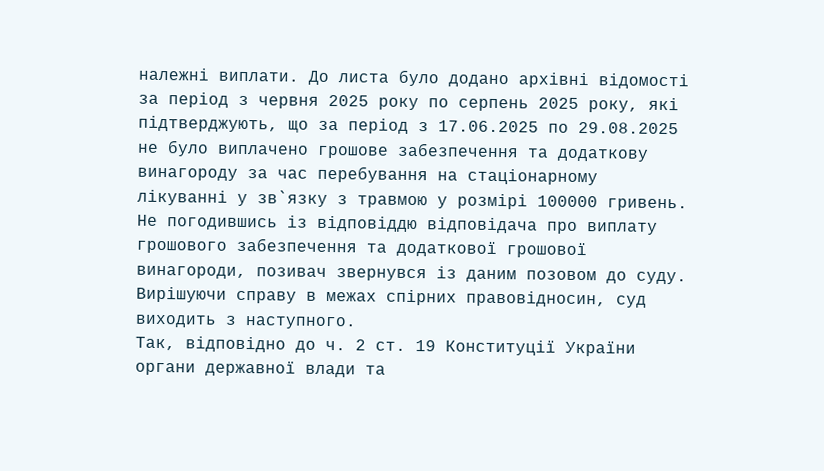належні виплати. До листа було додано архівні відомості за період з червня 2025 року по серпень 2025 року, які підтверджують, що за період з 17.06.2025 по 29.08.2025 не було виплачено грошове забезпечення та додаткову винагороду за час перебування на стаціонарному лікуванні у зв`язку з травмою у розмірі 100000 гривень.
Не погодившись із відповіддю відповідача про виплату грошового забезпечення та додаткової грошової винагороди, позивач звернувся із даним позовом до суду.
Вирішуючи справу в межах спірних правовідносин, суд виходить з наступного.
Так, відповідно до ч. 2 ст. 19 Конституції України органи державної влади та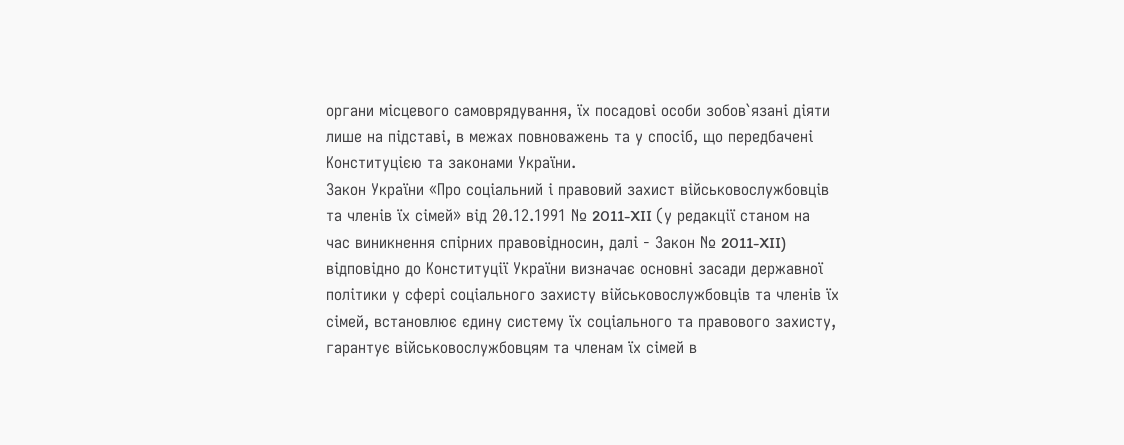органи місцевого самоврядування, їх посадові особи зобов`язані діяти лише на підставі, в межах повноважень та у спосіб, що передбачені Конституцією та законами України.
Закон України «Про соціальний і правовий захист військовослужбовців та членів їх сімей» від 20.12.1991 № 2011-XII (у редакції станом на час виникнення спірних правовідносин, далі - Закон № 2011-XII) відповідно до Конституції України визначає основні засади державної політики у сфері соціального захисту військовослужбовців та членів їх сімей, встановлює єдину систему їх соціального та правового захисту, гарантує військовослужбовцям та членам їх сімей в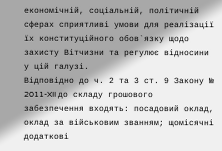економічній, соціальній, політичній сферах сприятливі умови для реалізації їх конституційного обов`язку щодо захисту Вітчизни та регулює відносини у цій галузі.
Відповідно до ч. 2 та 3 ст. 9 Закону № 2011-XII до складу грошового забезпечення входять: посадовий оклад, оклад за військовим званням; щомісячні додаткові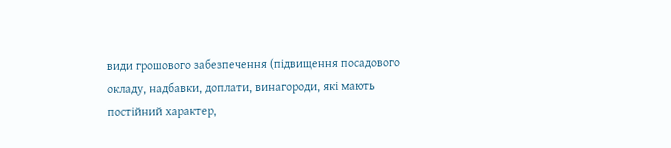види грошового забезпечення (підвищення посадового окладу, надбавки, доплати, винагороди, які мають постійний характер,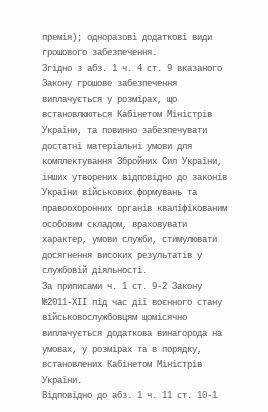премія); одноразові додаткові види грошового забезпечення.
Згідно з абз. 1 ч. 4 ст. 9 вказаного Закону грошове забезпечення виплачується у розмірах, що встановлюються Кабінетом Міністрів України, та повинно забезпечувати достатні матеріальні умови для комплектування Збройних Сил України, інших утворених відповідно до законів України військових формувань та правоохоронних органів кваліфікованим особовим складом, враховувати характер, умови служби, стимулювати досягнення високих результатів у службовій діяльності.
За приписами ч. 1 ст. 9-2 Закону №2011-ХІІ під час дії воєнного стану військовослужбовцям щомісячно виплачується додаткова винагорода на умовах, у розмірах та в порядку, встановлених Кабінетом Міністрів України.
Відповідно до абз. 1 ч. 11 ст. 10-1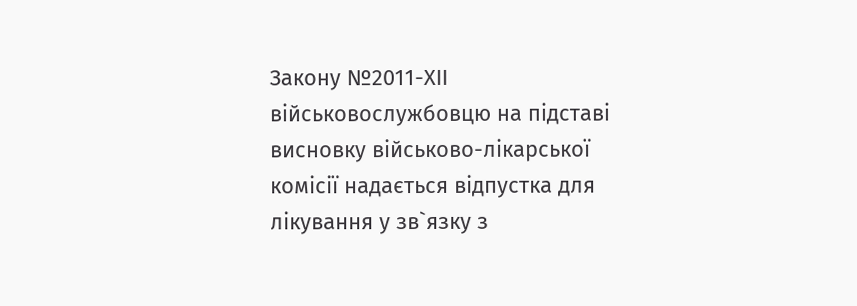Закону №2011-ХІІ військовослужбовцю на підставі висновку військово-лікарської комісії надається відпустка для лікування у зв`язку з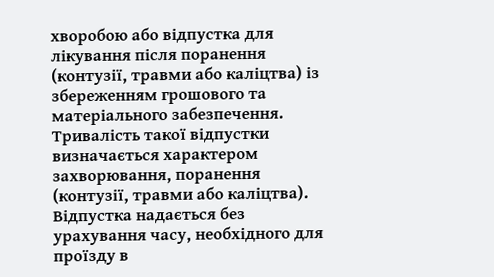хворобою або відпустка для лікування після поранення (контузії, травми або каліцтва) із збереженням грошового та матеріального забезпечення. Тривалість такої відпустки визначається характером захворювання, поранення (контузії, травми або каліцтва). Відпустка надається без урахування часу, необхідного для проїзду в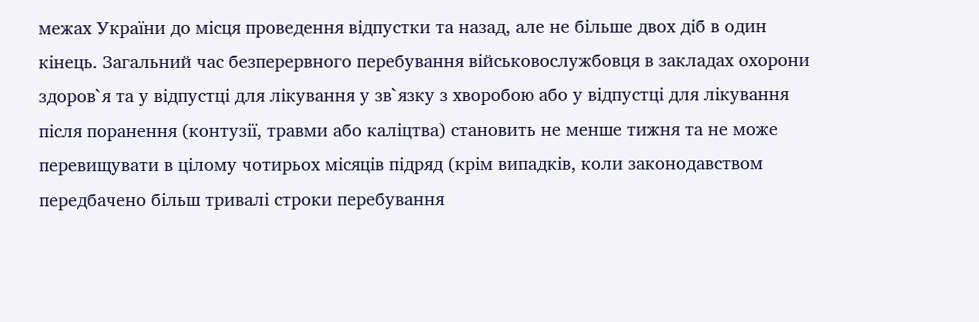межах України до місця проведення відпустки та назад, але не більше двох діб в один кінець. Загальний час безперервного перебування військовослужбовця в закладах охорони здоров`я та у відпустці для лікування у зв`язку з хворобою або у відпустці для лікування після поранення (контузії, травми або каліцтва) становить не менше тижня та не може перевищувати в цілому чотирьох місяців підряд (крім випадків, коли законодавством передбачено більш тривалі строки перебування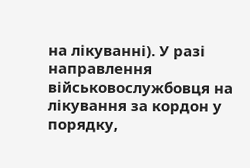на лікуванні). У разі направлення військовослужбовця на лікування за кордон у порядку,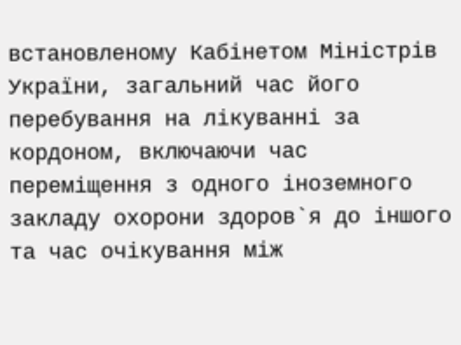встановленому Кабінетом Міністрів України, загальний час його перебування на лікуванні за кордоном, включаючи час переміщення з одного іноземного закладу охорони здоров`я до іншого та час очікування між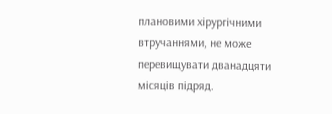плановими хірургічними втручаннями, не може перевищувати дванадцяти місяців підряд.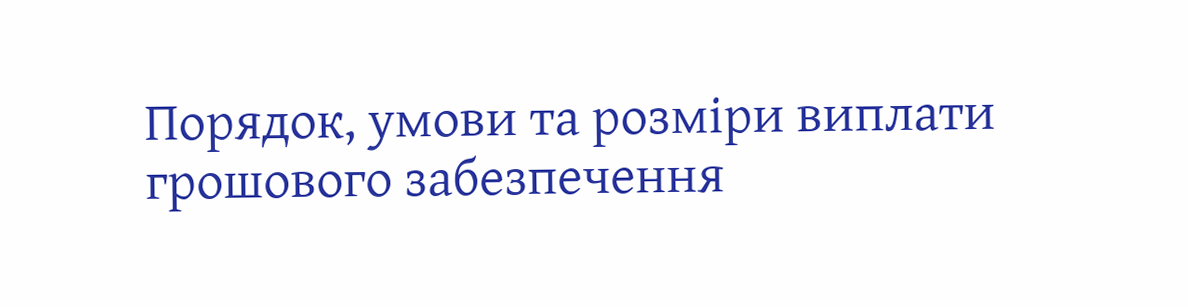Порядок, умови та розміри виплати грошового забезпечення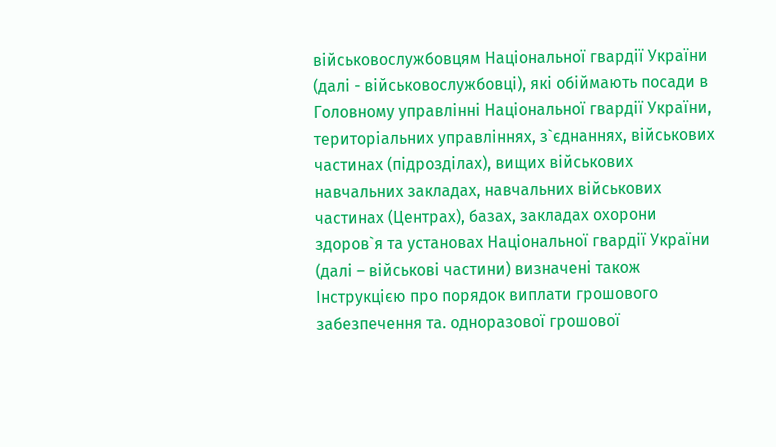військовослужбовцям Національної гвардії України (далі - військовослужбовці), які обіймають посади в Головному управлінні Національної гвардії України, територіальних управліннях, з`єднаннях, військових частинах (підрозділах), вищих військових навчальних закладах, навчальних військових частинах (Центрах), базах, закладах охорони здоров`я та установах Національної гвардії України (далі – військові частини) визначені також Інструкцією про порядок виплати грошового забезпечення та. одноразової грошової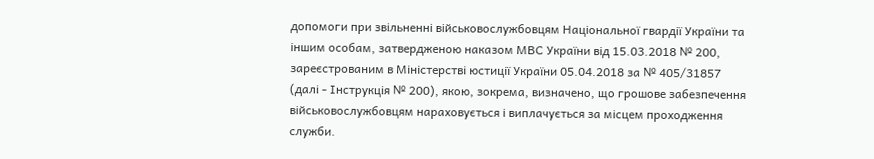допомоги при звільненні військовослужбовцям Національної гвардії України та іншим особам, затвердженою наказом МВС України від 15.03.2018 № 200, зареєстрованим в Міністерстві юстиції України 05.04.2018 за № 405/31857 (далі - Інструкція № 200), якою, зокрема, визначено, що грошове забезпечення військовослужбовцям нараховується і виплачується за місцем проходження служби.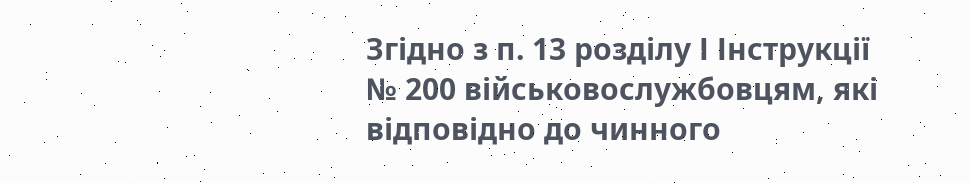Згідно з п. 13 розділу І Інструкції № 200 військовослужбовцям, які відповідно до чинного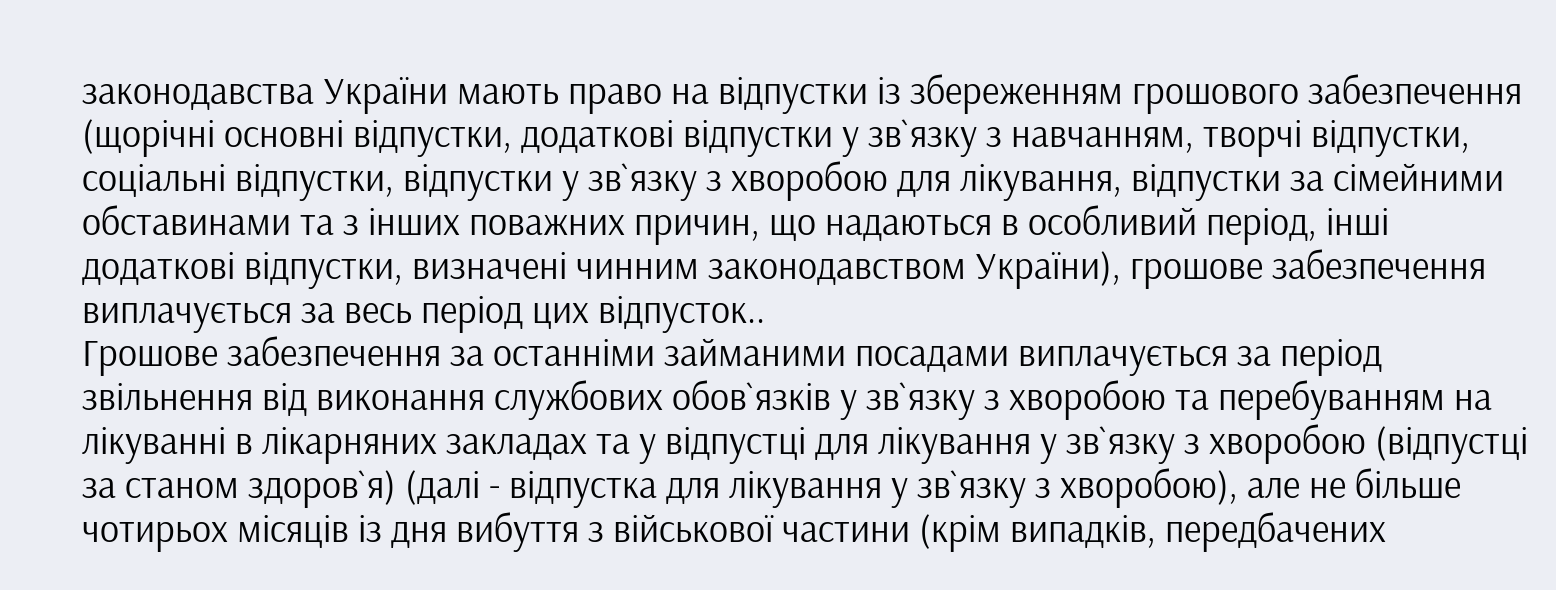законодавства України мають право на відпустки із збереженням грошового забезпечення (щорічні основні відпустки, додаткові відпустки у зв`язку з навчанням, творчі відпустки, соціальні відпустки, відпустки у зв`язку з хворобою для лікування, відпустки за сімейними обставинами та з інших поважних причин, що надаються в особливий період, інші додаткові відпустки, визначені чинним законодавством України), грошове забезпечення виплачується за весь період цих відпусток..
Грошове забезпечення за останніми займаними посадами виплачується за період звільнення від виконання службових обов`язків у зв`язку з хворобою та перебуванням на лікуванні в лікарняних закладах та у відпустці для лікування у зв`язку з хворобою (відпустці за станом здоров`я) (далі - відпустка для лікування у зв`язку з хворобою), але не більше чотирьох місяців із дня вибуття з військової частини (крім випадків, передбачених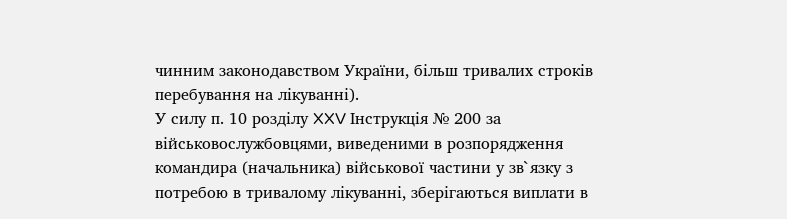чинним законодавством України, більш тривалих строків перебування на лікуванні).
У силу п. 10 розділу XXV Інструкція № 200 за військовослужбовцями, виведеними в розпорядження командира (начальника) військової частини у зв`язку з потребою в тривалому лікуванні, зберігаються виплати в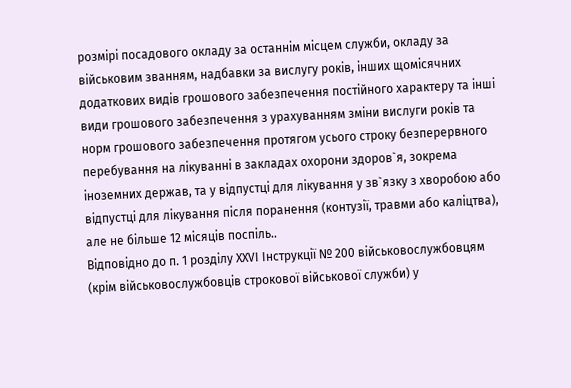розмірі посадового окладу за останнім місцем служби, окладу за військовим званням, надбавки за вислугу років, інших щомісячних додаткових видів грошового забезпечення постійного характеру та інші види грошового забезпечення з урахуванням зміни вислуги років та норм грошового забезпечення протягом усього строку безперервного перебування на лікуванні в закладах охорони здоров`я, зокрема іноземних держав, та у відпустці для лікування у зв`язку з хворобою або відпустці для лікування після поранення (контузії, травми або каліцтва), але не більше 12 місяців поспіль..
Відповідно до п. 1 розділу XXVI Інструкції № 200 військовослужбовцям (крім військовослужбовців строкової військової служби) у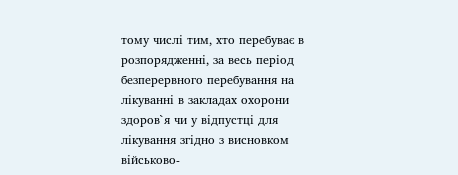тому числі тим, хто перебуває в розпорядженні, за весь період безперервного перебування на лікуванні в закладах охорони здоров`я чи у відпустці для лікування згідно з висновком військово-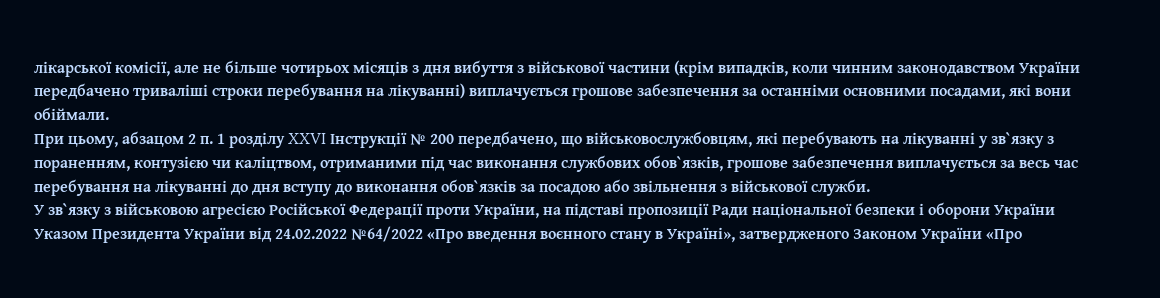лікарської комісії, але не більше чотирьох місяців з дня вибуття з військової частини (крім випадків, коли чинним законодавством України передбачено триваліші строки перебування на лікуванні) виплачується грошове забезпечення за останніми основними посадами, які вони обіймали.
При цьому, абзацом 2 п. 1 розділу XXVI Інструкції № 200 передбачено, що військовослужбовцям, які перебувають на лікуванні у зв`язку з пораненням, контузією чи каліцтвом, отриманими під час виконання службових обов`язків, грошове забезпечення виплачується за весь час перебування на лікуванні до дня вступу до виконання обов`язків за посадою або звільнення з військової служби.
У зв`язку з військовою агресією Російської Федерації проти України, на підставі пропозиції Ради національної безпеки і оборони України Указом Президента України від 24.02.2022 №64/2022 «Про введення воєнного стану в Україні», затвердженого Законом України «Про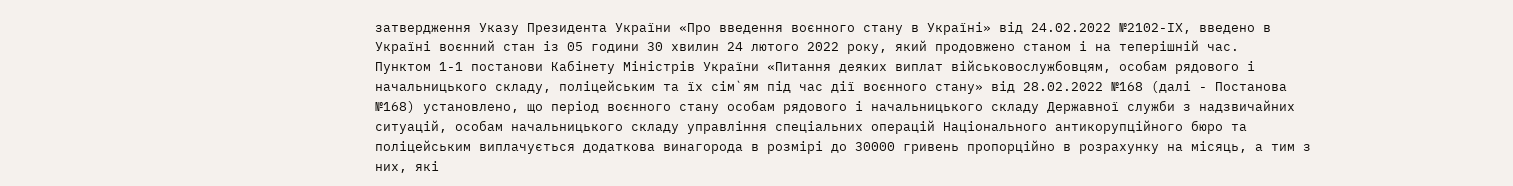затвердження Указу Президента України «Про введення воєнного стану в Україні» від 24.02.2022 №2102-ІХ, введено в Україні воєнний стан із 05 години 30 хвилин 24 лютого 2022 року, який продовжено станом і на теперішній час.
Пунктом 1-1 постанови Кабінету Міністрів України «Питання деяких виплат військовослужбовцям, особам рядового і начальницького складу, поліцейським та їх сім`ям під час дії воєнного стану» від 28.02.2022 №168 (далі - Постанова №168) установлено, що період воєнного стану особам рядового і начальницького складу Державної служби з надзвичайних ситуацій, особам начальницького складу управління спеціальних операцій Національного антикорупційного бюро та поліцейським виплачується додаткова винагорода в розмірі до 30000 гривень пропорційно в розрахунку на місяць, а тим з них, які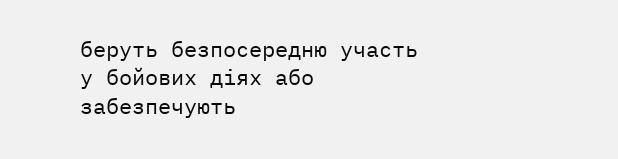беруть безпосередню участь у бойових діях або забезпечують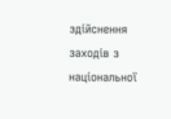здійснення заходів з національної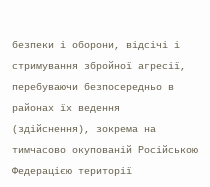безпеки і оборони, відсічі і стримування збройної агресії, перебуваючи безпосередньо в районах їх ведення (здійснення), зокрема на тимчасово окупованій Російською Федерацією території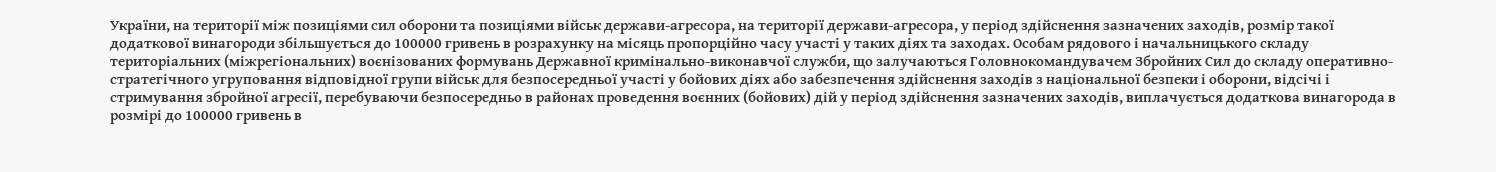України, на території між позиціями сил оборони та позиціями військ держави-агресора, на території держави-агресора, у період здійснення зазначених заходів, розмір такої додаткової винагороди збільшується до 100000 гривень в розрахунку на місяць пропорційно часу участі у таких діях та заходах. Особам рядового і начальницького складу територіальних (міжрегіональних) воєнізованих формувань Державної кримінально-виконавчої служби, що залучаються Головнокомандувачем Збройних Сил до складу оперативно-стратегічного угруповання відповідної групи військ для безпосередньої участі у бойових діях або забезпечення здійснення заходів з національної безпеки і оборони, відсічі і стримування збройної агресії, перебуваючи безпосередньо в районах проведення воєнних (бойових) дій у період здійснення зазначених заходів, виплачується додаткова винагорода в розмірі до 100000 гривень в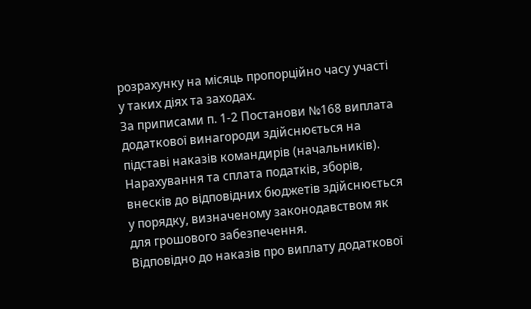розрахунку на місяць пропорційно часу участі у таких діях та заходах.
За приписами п. 1-2 Постанови №168 виплата додаткової винагороди здійснюється на підставі наказів командирів (начальників).
Нарахування та сплата податків, зборів, внесків до відповідних бюджетів здійснюється у порядку, визначеному законодавством як для грошового забезпечення.
Відповідно до наказів про виплату додаткової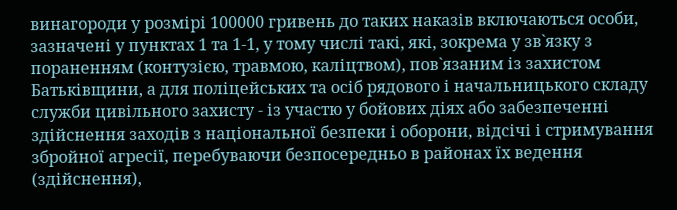винагороди у розмірі 100000 гривень до таких наказів включаються особи, зазначені у пунктах 1 та 1-1, у тому числі такі, які, зокрема у зв`язку з пораненням (контузією, травмою, каліцтвом), пов`язаним із захистом Батьківщини, а для поліцейських та осіб рядового і начальницького складу служби цивільного захисту - із участю у бойових діях або забезпеченні здійснення заходів з національної безпеки і оборони, відсічі і стримування збройної агресії, перебуваючи безпосередньо в районах їх ведення (здійснення),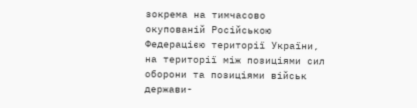зокрема на тимчасово окупованій Російською Федерацією території України, на території між позиціями сил оборони та позиціями військ держави-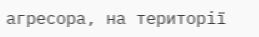агресора, на території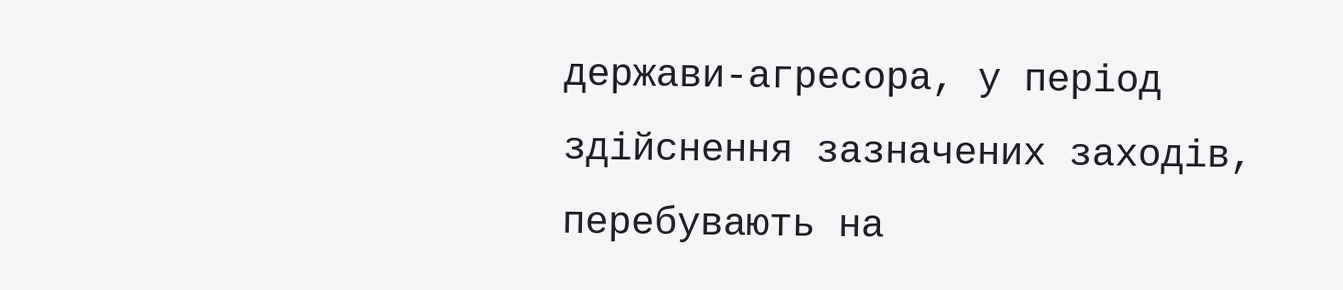держави-агресора, у період здійснення зазначених заходів, перебувають на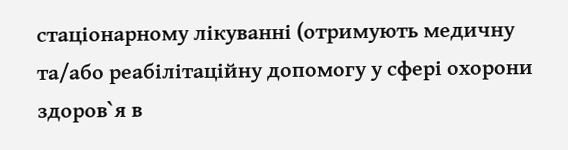стаціонарному лікуванні (отримують медичну та/або реабілітаційну допомогу у сфері охорони здоров`я в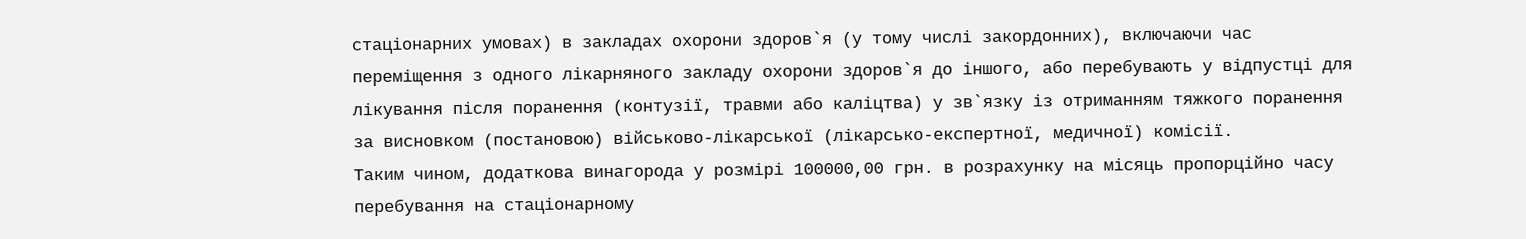стаціонарних умовах) в закладах охорони здоров`я (у тому числі закордонних), включаючи час переміщення з одного лікарняного закладу охорони здоров`я до іншого, або перебувають у відпустці для лікування після поранення (контузії, травми або каліцтва) у зв`язку із отриманням тяжкого поранення за висновком (постановою) військово-лікарської (лікарсько-експертної, медичної) комісії.
Таким чином, додаткова винагорода у розмірі 100000,00 грн. в розрахунку на місяць пропорційно часу перебування на стаціонарному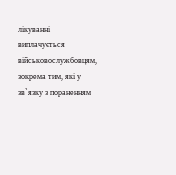лікуванні виплачується військовослужбовцям, зокрема тим, які у зв`язку з пораненням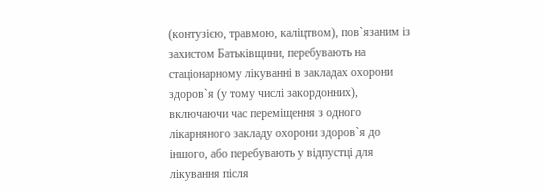(контузією, травмою, каліцтвом), пов`язаним із захистом Батьківщини, перебувають на стаціонарному лікуванні в закладах охорони здоров`я (у тому числі закордонних), включаючи час переміщення з одного лікарняного закладу охорони здоров`я до іншого, або перебувають у відпустці для лікування після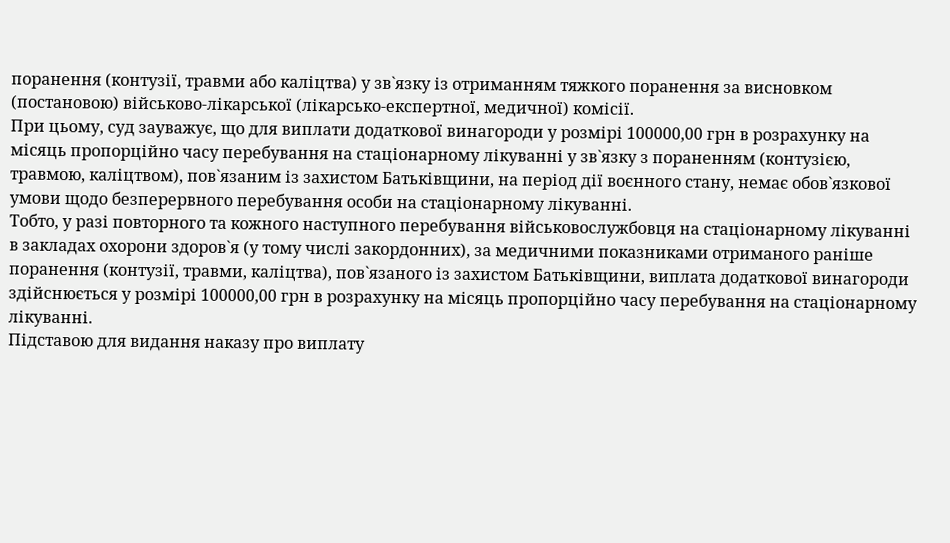поранення (контузії, травми або каліцтва) у зв`язку із отриманням тяжкого поранення за висновком (постановою) військово-лікарської (лікарсько-експертної, медичної) комісії.
При цьому, суд зауважує, що для виплати додаткової винагороди у розмірі 100000,00 грн в розрахунку на місяць пропорційно часу перебування на стаціонарному лікуванні у зв`язку з пораненням (контузією, травмою, каліцтвом), пов`язаним із захистом Батьківщини, на період дії воєнного стану, немає обов`язкової умови щодо безперервного перебування особи на стаціонарному лікуванні.
Тобто, у разі повторного та кожного наступного перебування військовослужбовця на стаціонарному лікуванні в закладах охорони здоров`я (у тому числі закордонних), за медичними показниками отриманого раніше поранення (контузії, травми, каліцтва), пов`язаного із захистом Батьківщини, виплата додаткової винагороди здійснюється у розмірі 100000,00 грн в розрахунку на місяць пропорційно часу перебування на стаціонарному лікуванні.
Підставою для видання наказу про виплату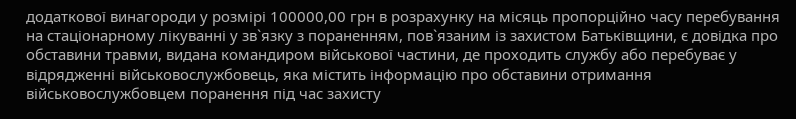додаткової винагороди у розмірі 100000,00 грн в розрахунку на місяць пропорційно часу перебування на стаціонарному лікуванні у зв`язку з пораненням, пов`язаним із захистом Батьківщини, є довідка про обставини травми, видана командиром військової частини, де проходить службу або перебуває у відрядженні військовослужбовець, яка містить інформацію про обставини отримання військовослужбовцем поранення під час захисту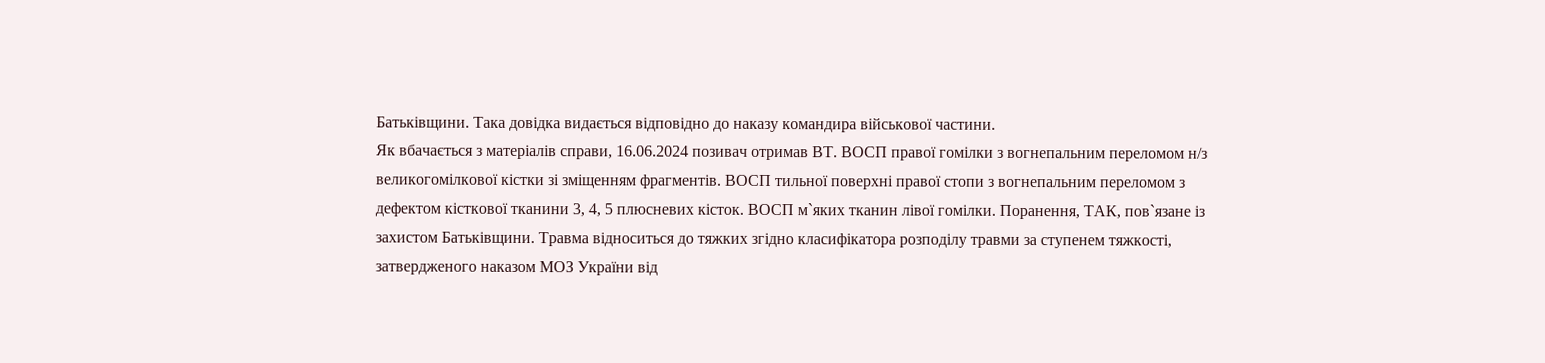Батьківщини. Така довідка видається відповідно до наказу командира військової частини.
Як вбачається з матеріалів справи, 16.06.2024 позивач отримав ВТ. ВОСП правої гомілки з вогнепальним переломом н/з великогомілкової кістки зі зміщенням фрагментів. ВОСП тильної поверхні правої стопи з вогнепальним переломом з дефектом кісткової тканини 3, 4, 5 плюсневих кісток. ВОСП м`яких тканин лівої гомілки. Поранення, ТАК, пов`язане із захистом Батьківщини. Травма відноситься до тяжких згідно класифікатора розподілу травми за ступенем тяжкості, затвердженого наказом МОЗ України від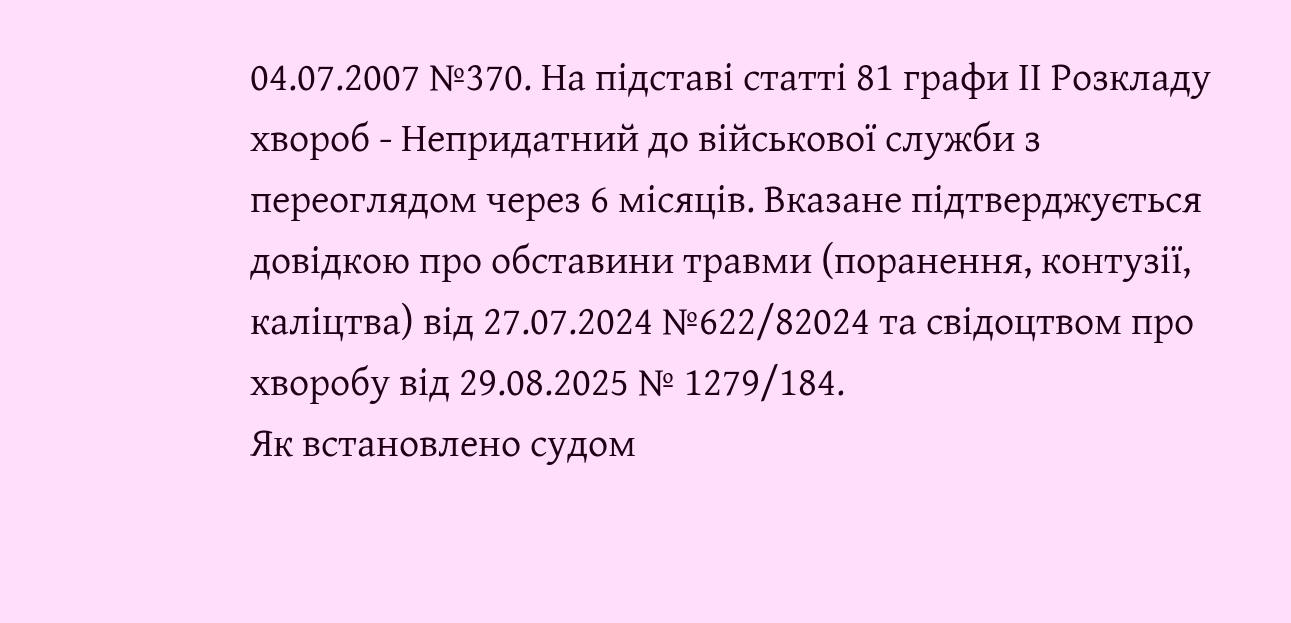04.07.2007 №370. На підставі статті 81 графи ІІ Розкладу хвороб - Непридатний до військової служби з переоглядом через 6 місяців. Вказане підтверджується довідкою про обставини травми (поранення, контузії, каліцтва) від 27.07.2024 №622/82024 та свідоцтвом про хворобу від 29.08.2025 № 1279/184.
Як встановлено судом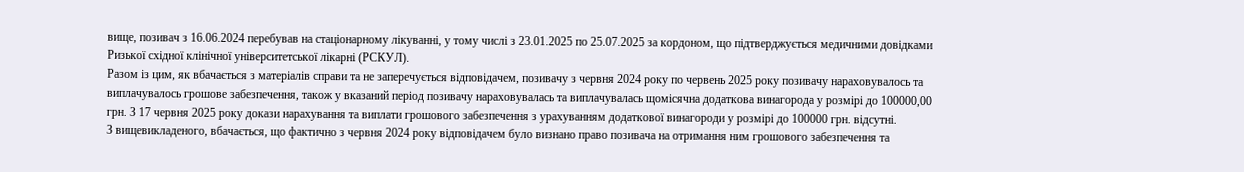вище, позивач з 16.06.2024 перебував на стаціонарному лікуванні, у тому числі з 23.01.2025 по 25.07.2025 за кордоном, що підтверджується медичними довідками Ризької східної клінічної університетської лікарні (РСКУЛ).
Разом із цим, як вбачається з матеріалів справи та не заперечується відповідачем, позивачу з червня 2024 року по червень 2025 року позивачу нараховувалось та виплачувалось грошове забезпечення, також у вказаний період позивачу нараховувалась та виплачувалась щомісячна додаткова винагорода у розмірі до 100000,00 грн. З 17 червня 2025 року докази нарахування та виплати грошового забезпечення з урахуванням додаткової винагороди у розмірі до 100000 грн. відсутні.
З вищевикладеного, вбачається, що фактично з червня 2024 року відповідачем було визнано право позивача на отримання ним грошового забезпечення та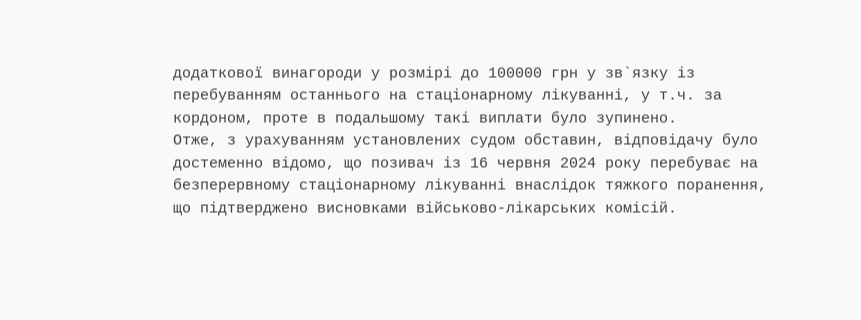додаткової винагороди у розмірі до 100000 грн у зв`язку із перебуванням останнього на стаціонарному лікуванні, у т.ч. за кордоном, проте в подальшому такі виплати було зупинено.
Отже, з урахуванням установлених судом обставин, відповідачу було достеменно відомо, що позивач із 16 червня 2024 року перебуває на безперервному стаціонарному лікуванні внаслідок тяжкого поранення, що підтверджено висновками військово-лікарських комісій.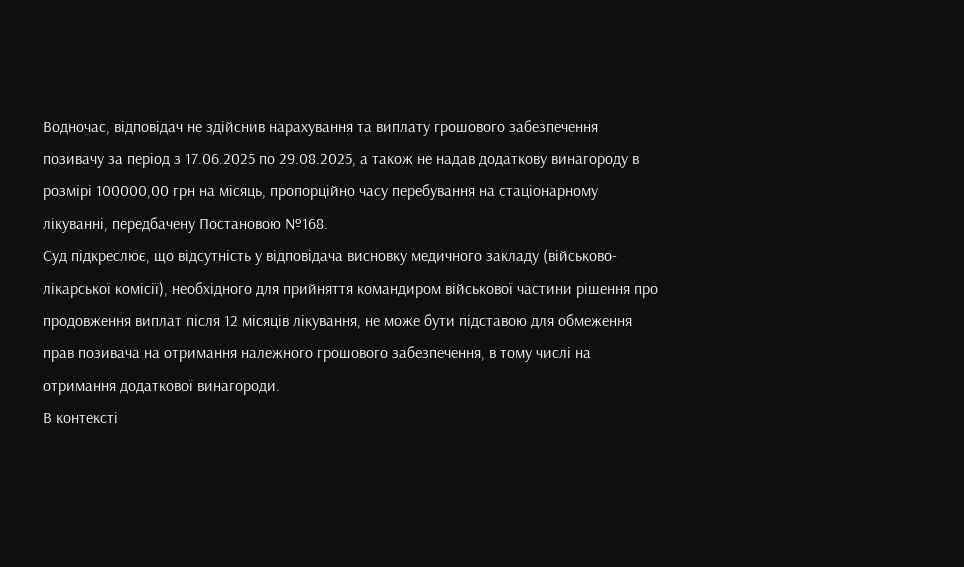Водночас, відповідач не здійснив нарахування та виплату грошового забезпечення позивачу за період з 17.06.2025 по 29.08.2025, а також не надав додаткову винагороду в розмірі 100000,00 грн на місяць, пропорційно часу перебування на стаціонарному лікуванні, передбачену Постановою №168.
Суд підкреслює, що відсутність у відповідача висновку медичного закладу (військово-лікарської комісії), необхідного для прийняття командиром військової частини рішення про продовження виплат після 12 місяців лікування, не може бути підставою для обмеження прав позивача на отримання належного грошового забезпечення, в тому числі на отримання додаткової винагороди.
В контексті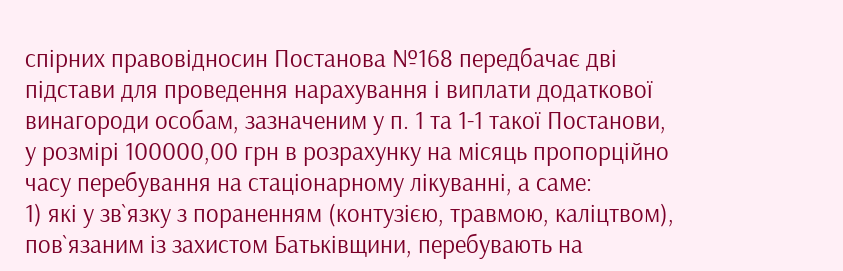спірних правовідносин Постанова №168 передбачає дві підстави для проведення нарахування і виплати додаткової винагороди особам, зазначеним у п. 1 та 1-1 такої Постанови, у розмірі 100000,00 грн в розрахунку на місяць пропорційно часу перебування на стаціонарному лікуванні, а саме:
1) які у зв`язку з пораненням (контузією, травмою, каліцтвом), пов`язаним із захистом Батьківщини, перебувають на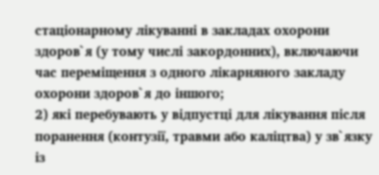стаціонарному лікуванні в закладах охорони здоров`я (у тому числі закордонних), включаючи час переміщення з одного лікарняного закладу охорони здоров`я до іншого;
2) які перебувають у відпустці для лікування після поранення (контузії, травми або каліцтва) у зв`язку із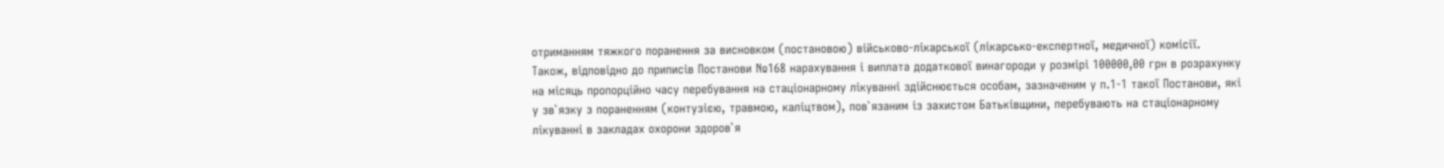отриманням тяжкого поранення за висновком (постановою) військово-лікарської (лікарсько-експертної, медичної) комісії.
Також, відповідно до приписів Постанови №168 нарахування і виплата додаткової винагороди у розмірі 100000,00 грн в розрахунку на місяць пропорційно часу перебування на стаціонарному лікуванні здійснюється особам, зазначеним у п.1-1 такої Постанови, які у зв`язку з пораненням (контузією, травмою, каліцтвом), пов`язаним із захистом Батьківщини, перебувають на стаціонарному лікуванні в закладах охорони здоров`я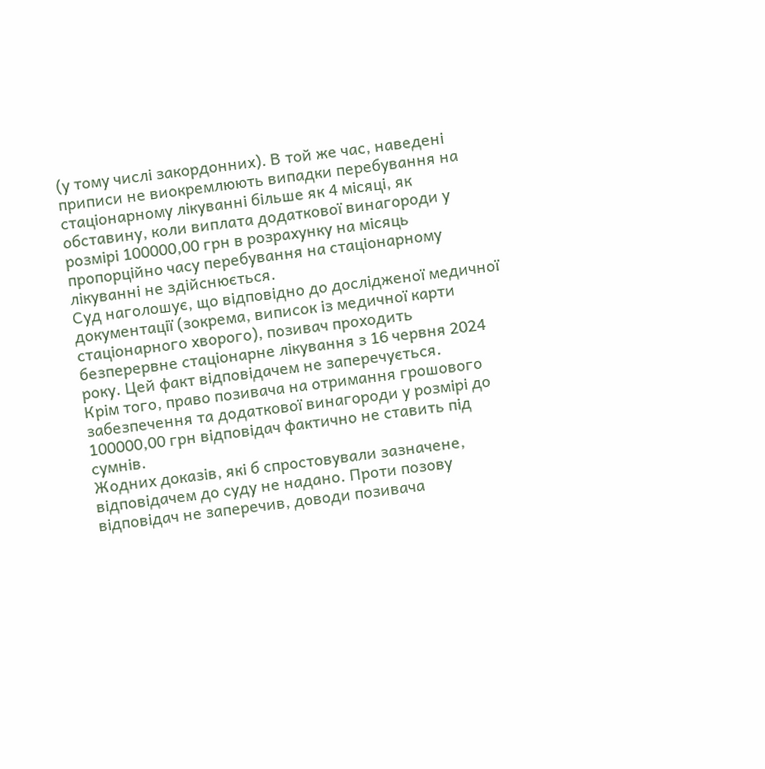(у тому числі закордонних). В той же час, наведені приписи не виокремлюють випадки перебування на стаціонарному лікуванні більше як 4 місяці, як обставину, коли виплата додаткової винагороди у розмірі 100000,00 грн в розрахунку на місяць пропорційно часу перебування на стаціонарному лікуванні не здійснюється.
Суд наголошує, що відповідно до дослідженої медичної документації (зокрема, виписок із медичної карти стаціонарного хворого), позивач проходить безперервне стаціонарне лікування з 16 червня 2024 року. Цей факт відповідачем не заперечується.
Крім того, право позивача на отримання грошового забезпечення та додаткової винагороди у розмірі до 100000,00 грн відповідач фактично не ставить під сумнів.
Жодних доказів, які б спростовували зазначене, відповідачем до суду не надано. Проти позову відповідач не заперечив, доводи позивача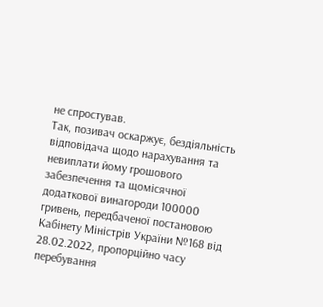не спростував.
Так, позивач оскаржує, бездіяльність відповідача щодо нарахування та невиплати йому грошового забезпечення та щомісячної додаткової винагороди 100000 гривень, передбаченої постановою Кабінету Міністрів України №168 від 28.02.2022, пропорційно часу перебування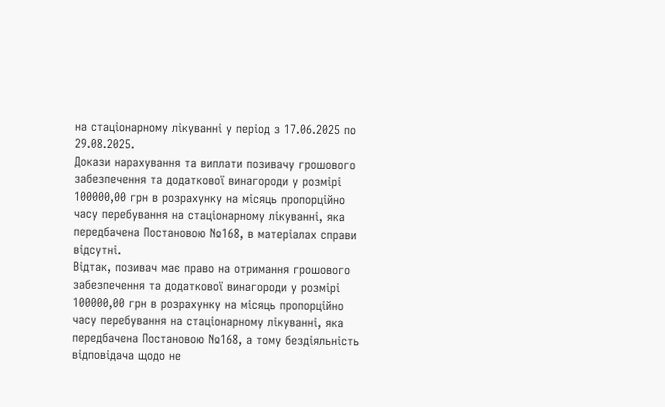на стаціонарному лікуванні у період з 17.06.2025 по 29.08.2025.
Докази нарахування та виплати позивачу грошового забезпечення та додаткової винагороди у розмірі 100000,00 грн в розрахунку на місяць пропорційно часу перебування на стаціонарному лікуванні, яка передбачена Постановою №168, в матеріалах справи відсутні.
Відтак, позивач має право на отримання грошового забезпечення та додаткової винагороди у розмірі 100000,00 грн в розрахунку на місяць пропорційно часу перебування на стаціонарному лікуванні, яка передбачена Постановою №168, а тому бездіяльність відповідача щодо не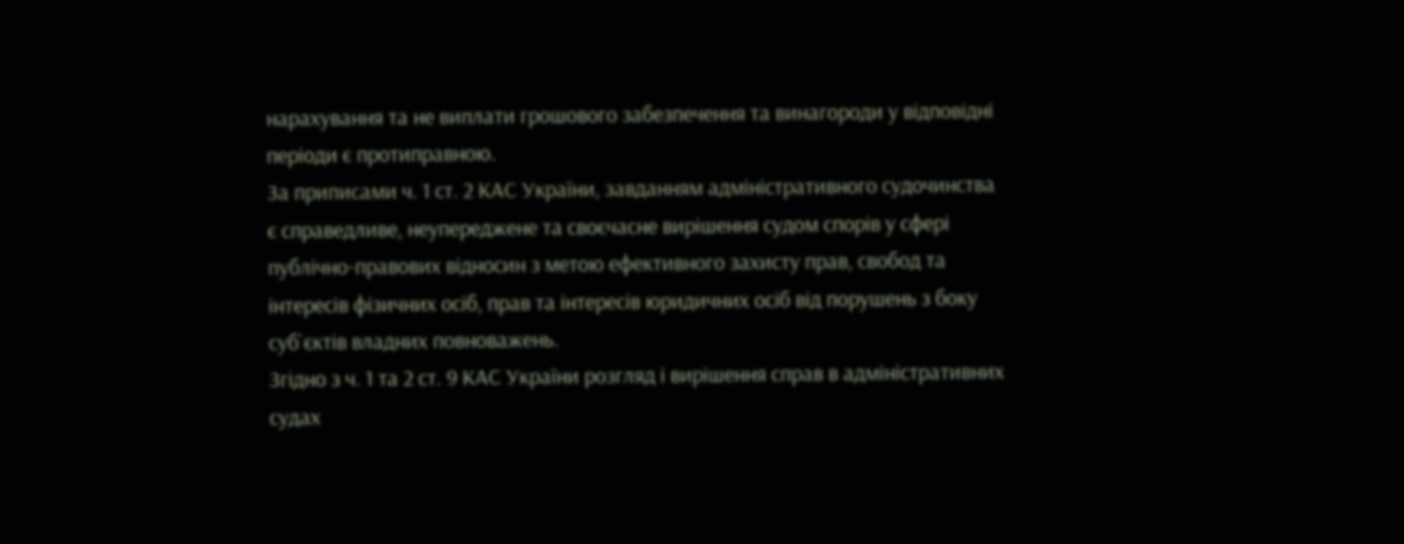нарахування та не виплати грошового забезпечення та винагороди у відповідні періоди є протиправною.
За приписами ч. 1 ст. 2 КАС України, завданням адміністративного судочинства є справедливе, неупереджене та своєчасне вирішення судом спорів у сфері публічно-правових відносин з метою ефективного захисту прав, свобод та інтересів фізичних осіб, прав та інтересів юридичних осіб від порушень з боку суб`єктів владних повноважень.
Згідно з ч. 1 та 2 ст. 9 КАС України розгляд і вирішення справ в адміністративних судах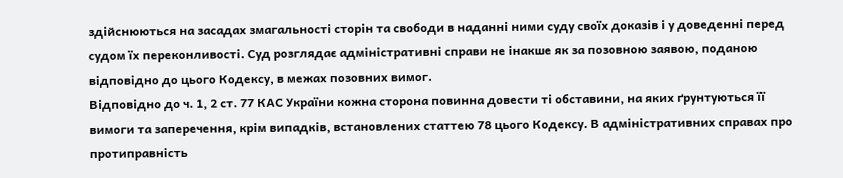здійснюються на засадах змагальності сторін та свободи в наданні ними суду своїх доказів і у доведенні перед судом їх переконливості. Суд розглядає адміністративні справи не інакше як за позовною заявою, поданою відповідно до цього Кодексу, в межах позовних вимог.
Відповідно до ч. 1, 2 ст. 77 КАС України кожна сторона повинна довести ті обставини, на яких ґрунтуються її вимоги та заперечення, крім випадків, встановлених статтею 78 цього Кодексу. В адміністративних справах про протиправність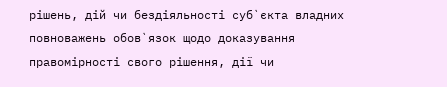рішень, дій чи бездіяльності суб`єкта владних повноважень обов`язок щодо доказування правомірності свого рішення, дії чи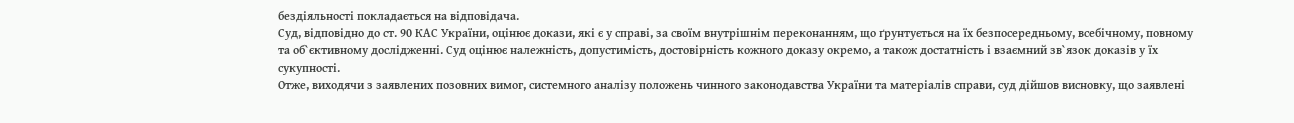бездіяльності покладається на відповідача.
Суд, відповідно до ст. 90 КАС України, оцінює докази, які є у справі, за своїм внутрішнім переконанням, що ґрунтується на їх безпосередньому, всебічному, повному та об`єктивному дослідженні. Суд оцінює належність, допустимість, достовірність кожного доказу окремо, а також достатність і взаємний зв`язок доказів у їх сукупності.
Отже, виходячи з заявлених позовних вимог, системного аналізу положень чинного законодавства України та матеріалів справи, суд дійшов висновку, що заявлені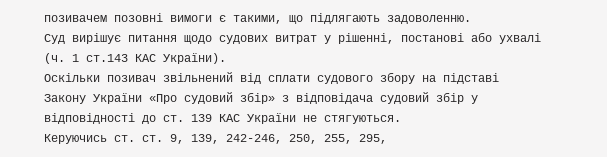позивачем позовні вимоги є такими, що підлягають задоволенню.
Суд вирішує питання щодо судових витрат у рішенні, постанові або ухвалі (ч. 1 ст.143 КАС України).
Оскільки позивач звільнений від сплати судового збору на підставі Закону України «Про судовий збір» з відповідача судовий збір у відповідності до ст. 139 КАС України не стягуються.
Керуючись ст. ст. 9, 139, 242-246, 250, 255, 295,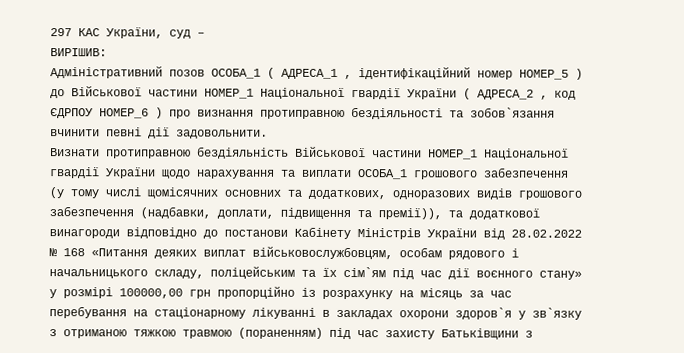297 КАС України, суд –
ВИРІШИВ:
Адміністративний позов ОСОБА_1 ( АДРЕСА_1 , ідентифікаційний номер НОМЕР_5 ) до Військової частини НОМЕР_1 Національної гвардії України ( АДРЕСА_2 , код ЄДРПОУ НОМЕР_6 ) про визнання протиправною бездіяльності та зобов`язання вчинити певні дії задовольнити.
Визнати протиправною бездіяльність Військової частини НОМЕР_1 Національної гвардії України щодо нарахування та виплати ОСОБА_1 грошового забезпечення (у тому числі щомісячних основних та додаткових, одноразових видів грошового забезпечення (надбавки, доплати, підвищення та премії)), та додаткової винагороди відповідно до постанови Кабінету Міністрів України від 28.02.2022 № 168 «Питання деяких виплат військовослужбовцям, особам рядового і начальницького складу, поліцейським та їх сім`ям під час дії воєнного стану» у розмірі 100000,00 грн пропорційно із розрахунку на місяць за час перебування на стаціонарному лікуванні в закладах охорони здоров`я у зв`язку з отриманою тяжкою травмою (пораненням) під час захисту Батьківщини з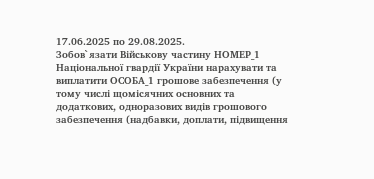17.06.2025 по 29.08.2025.
Зобов`язати Військову частину НОМЕР_1 Національної гвардії України нарахувати та виплатити ОСОБА_1 грошове забезпечення (у тому числі щомісячних основних та додаткових, одноразових видів грошового забезпечення (надбавки, доплати, підвищення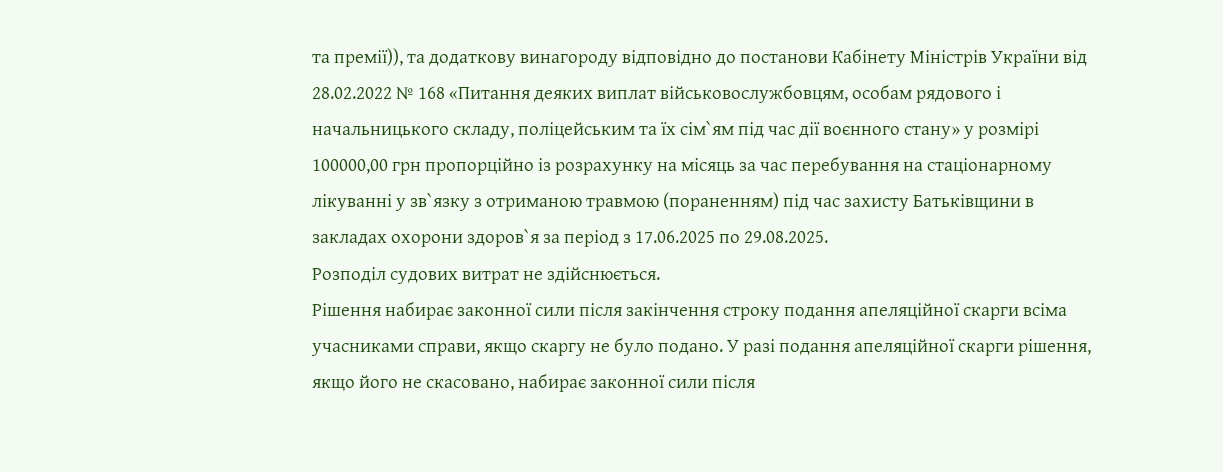та премії)), та додаткову винагороду відповідно до постанови Кабінету Міністрів України від 28.02.2022 № 168 «Питання деяких виплат військовослужбовцям, особам рядового і начальницького складу, поліцейським та їх сім`ям під час дії воєнного стану» у розмірі 100000,00 грн пропорційно із розрахунку на місяць за час перебування на стаціонарному лікуванні у зв`язку з отриманою травмою (пораненням) під час захисту Батьківщини в закладах охорони здоров`я за період з 17.06.2025 по 29.08.2025.
Розподіл судових витрат не здійснюється.
Рішення набирає законної сили після закінчення строку подання апеляційної скарги всіма учасниками справи, якщо скаргу не було подано. У разі подання апеляційної скарги рішення, якщо його не скасовано, набирає законної сили після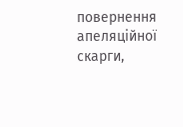повернення апеляційної скарги,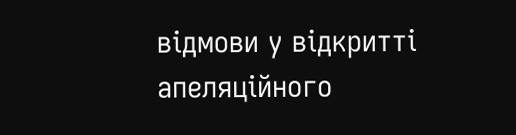відмови у відкритті апеляційного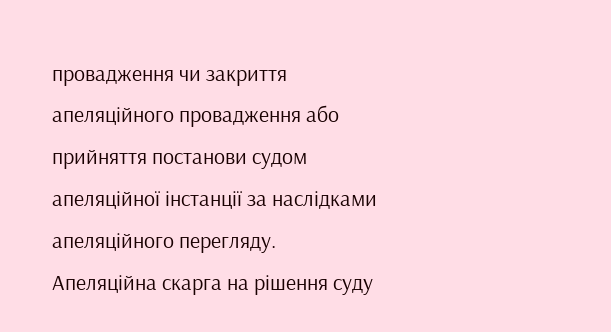провадження чи закриття апеляційного провадження або прийняття постанови судом апеляційної інстанції за наслідками апеляційного перегляду.
Апеляційна скарга на рішення суду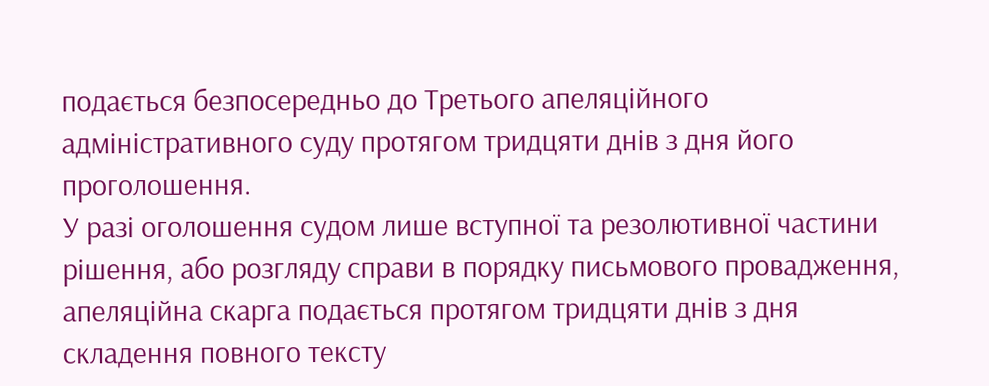подається безпосередньо до Третього апеляційного адміністративного суду протягом тридцяти днів з дня його проголошення.
У разі оголошення судом лише вступної та резолютивної частини рішення, або розгляду справи в порядку письмового провадження, апеляційна скарга подається протягом тридцяти днів з дня складення повного тексту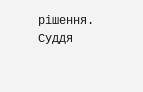рішення.
Суддя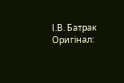І.В. Батрак
Оригінал: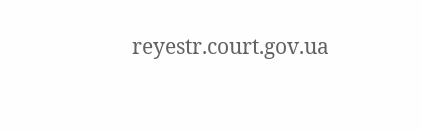reyestr.court.gov.ua